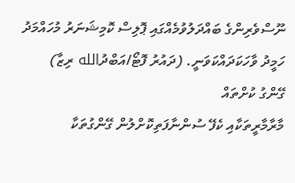ނޫސްވެރިންގެ ބައްދަލުވުމެއްގައި ޕޮލިސް ކޮމިޝަނަރު މުހައްމަދު ހަމީދު ވާހަކަދައްކަވަނީ. (ދައުރު ފޮޓޯ/އަބްދުالله ރިޒާ)
ގޭންގު ކުށްތައް
މާރާމާރީތަކާއި ކެފޭ ސުންނާފަތިކޮށްލުން ގޭންގުތަކާ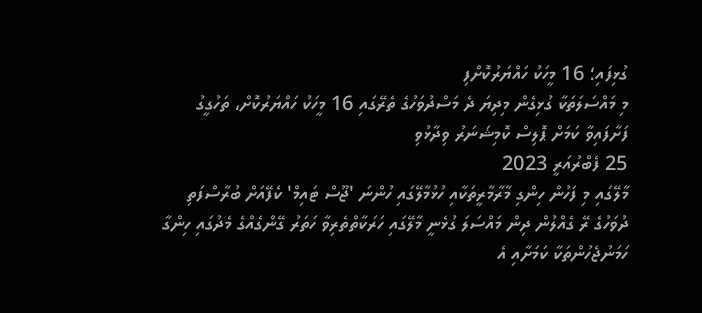ގުޅިފައި؛ 16 މީހަކު ހައްޔަރުކޮށްފި
މި މައްސަލަތަކާ ގުޅިގެން މިދިޔަ ދެ މަސްދުވަހުގެ ތެރޭގައި 16 މީހަކު ހައްޔަރުކޮށް، ތަހުގީގު ފަށާފައިވާ ކަމަށް ޕޮލިސް ކޮމިޝަނަރު ވިދާޅުވި
25 ފެބްރުއަރީ 2023
މާލޭގައި މި ފަހުން ހިންގި މާރާމާރީތަކާއި ހުޅުމާލޭގައި ހުންނަ 'ޖޫސް ޓައިމް' ކެފޭއަށް ބުރާސްފަތި ދުވަހުގެ ރޭ ގެއްލުން ދިން މައްސަލަ ގުޅެނީ މާލޭގައި ހަރަކާތްތެރިވާ ހަތަރު ގޭންގެއްގެ މެދުގައި ހިންގާ ހަމަނުޖެހުންތަކާ ކަމަށާއި އެ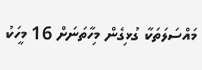މައްސަލަތަކާ ގުޅިގެން މިހާތަނަށް 16 މީހަކު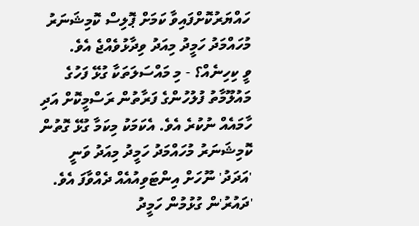ހައްޔަރުކޮށްފައިވާ ކަމަށް ޕޮލިސް ކޮމިޝަނަރު މުހައްމަދު ހަމީދު މިއަދު ވިދާޅުވެއްޖެ އެވެ.
ވީ ކިހިނެއް؟ - މި މައްސަލަތަކާ ގުޅޭ ފަހުގެ މައުލޫމާތު ފުލުހުންގެ ފަރާތުން ރަސްމީކޮށް އަދި ހާމައެއް ނުކުރެ އެވެ. އެކަމަކު މިކަމާ ގުޅޭ ގޮތުން ކޮމިޝަނަރު މުހައްމަދު ހަމީދު މިއަދު ވަނީ 'އަދަދު' ނޫހަށް އިންޓަވިއުއެއް ދެއްވާފަ އެވެ. 'ދައުރު'ން ގުޅުމުން ހަމީދު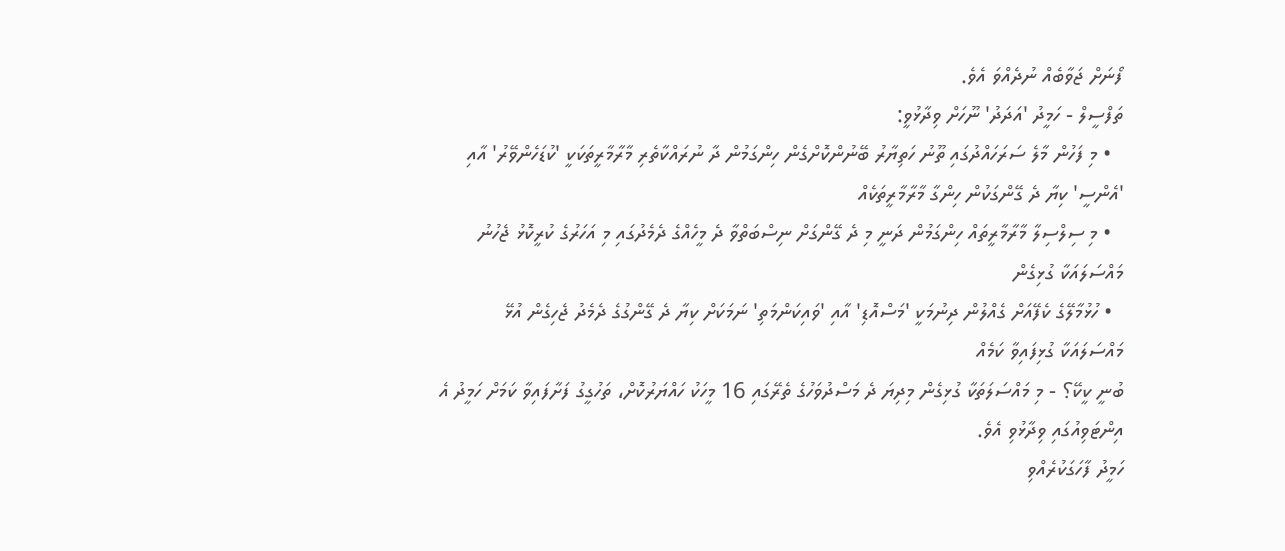ފޯނަށް ޖަވާބެއް ނުދެއްވަ އެވެ.
ތަފްސީލް - ހަމީދު 'އަދަދު' ނޫހަށް ވިދާޅުވީ:
  • މި ފަހުން މާލެ ސަރަހައްދުގައި ތޫނު ހަތިޔާރު ބޭނުންކޮށްގެން ހިންގަމުން ދާ ނުރައްކާތެރި މާރާމާރީތަކަކީ 'ކުޑަހެންވޭރު' އާއި 'އެންސީ' ކިޔާ ދެ ގޭންގަކުން ހިންގާ މާރާމާރީތަކެއް
  • މި ސިލްސިލާ މާރާމާރީތައް ހިންގަމުން ދަނީ މި ދެ ގޭންގަށް ނިސްބަތްވާ ދެ މީހެއްގެ ދެމެދުގައި މި އަހަރުގެ ކުރީކޮޅު ޖެހުނު މައްސަލައަކާ ގުޅިގެން
  • ހުޅުމާލޭގެ ކެފޭއަށް ގެއްލުން ދިނުމަކީ 'މަސްއޮޑި' އާއި 'ވައިކަންމަތި' ނަމަކަށް ކިޔާ ދެ ގޭންގުގެ ދެމެދު ޖެހިގެން އުޅޭ މައްސަލައަކާ ގުޅިފައިވާ ކަމެއް
ބުނީ ކީކޭ؟ - މި މައްސަލަތަކާ ގުޅިގެން މިދިޔަ ދެ މަސްދުވަހުގެ ތެރޭގައި 16 މީހަކު ހައްޔަރުކޮށް، ތަހުގީގު ފަށާފައިވާ ކަމަށް ހަމީދު އެ އިންޓަވިއުގައި ވިދާޅުވި އެވެ.
ހަމީދު ފާހަގަކުރެއްވި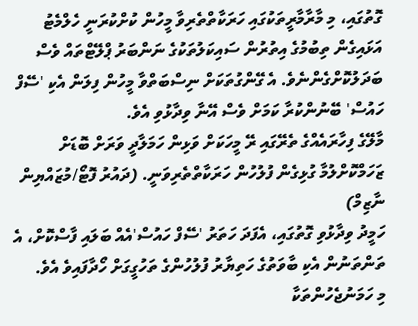ގޮތުގައި، މި މާރާމާރީތަކުގައި ހަރަކާތްތެރިވާ މީހުން ކުށްކުރަނީ ހެލްމެޓު އަޅައިގެން ތިބުމުގެ އިތުރުން ސައިކަލުތަކުގެ ނަންބަރު ޕްލޭޓްތައް ވެސް ބަދަލުކޮށްގެންނެވެ. އެ ގޭންގުތަކަށް ނިސްބަތްވާ މީހުން ފިލަން އެކި 'ސޭފް ހައުސް' ބޭނުންކުރާ ކަމަށް ވެސް އޭނާ ވިދާޅުވި އެވެ.
މާލޭގެ ފިހާރައެއްގެ ތެރޭގައި ރޭ މީހަކަށް ވަޅިން ހަމަލާދީ ވަރަށް ބޮޑަށް ޒަހަމްކޮށްލުމާ ގުޅިގެން ފުލުހުން ހަރަކާތްތެރިވަނީ. (ދައުރު ފޮޓޯ/މުޒައްޔިން ނާޒިމް)
ހަމީދު ވިދާޅުވި ގޮތުގައި، އެފަދަ ހަތަރު 'ސޭފް ހައުސް'އެއް ބަލައި ފާސްކޮށް، އެ ތަންތަނުން އެކި ބާވަތުގެ ހަތިޔާރު ފުލުހުންގެ ތަހުގީގަށް ހޯދާފައިވެ އެވެ.
މި ހަމަނުޖެހުންތަކާ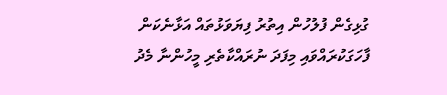ގުޅިގެން ފުލުހުން އިތުރު ފިޔަވަޅުތައް އަޅާނެކަން ފާހަގަކުރައްވައި މިފަދަ ނުރައްކާތެރި މީހުންނާ މެދު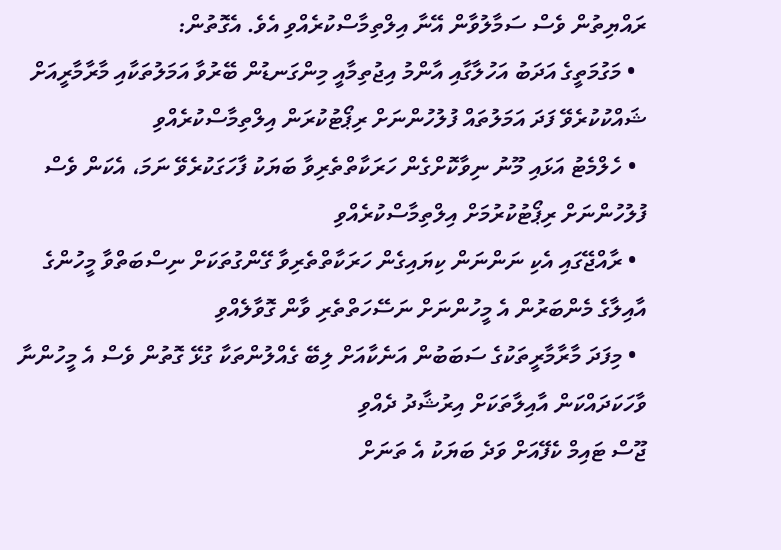ރައްޔިތުން ވެސް ސަމާލުވާން އޭނާ އިލްތިމާސްކުރެއްވި އެވެ. އެގޮތުން:
  • މަގުމަތީގެ އަދަބު އަހުލާގާއި އާންމު އިޖުތިމާއީ މިންގަނޑުން ބޭރުވާ އަމަލުތަކާއި މާރާމާރީއަށް ޝައްކުކުރެވޭ ފަދަ އަމަލުތައް ފުލުހުންނަށް ރިޕޯޓުކުރަން އިލްތިމާސްކުރެއްވި
  • ހެލްމެޓު އަޅައި މޫނު ނިވާކޮށްގެން ހަރަކާތްތެރިވާ ބަޔަކު ފާހަގަކުރެވޭ ނަމަ، އެކަން ވެސް ފުލުހުންނަށް ރިޕޯޓުކުރުމަށް އިލްތިމާސްކުރެއްވި
  • ރާއްޖޭގައި އެކި ނަންނަން ކިޔައިގެން ހަރަކާތްތެރިވާ ގޭންގުތަކަށް ނިސްބަތްވާ މީހުންގެ އާއިލާގެ މެންބަރުން އެ މީހުންނަށް ނަސޭހަތްތެރި ވާން ގޮވާލެއްވި
  • މިފަދަ މާރާމާރީތަކުގެ ސަބަބުން އަނެކާއަށް ލިބޭ ގެއްލުންތަކާ ގުޅޭ ގޮތުން ވެސް އެ މީހުންނާ ވާހަކަދައްކަން އާއިލާތަކަށް އިރުޝާދު ދެއްވި
ޖޫސް ޓައިމް ކެފޭއަށް ވަދެ ބަޔަކު އެ ތަނަށް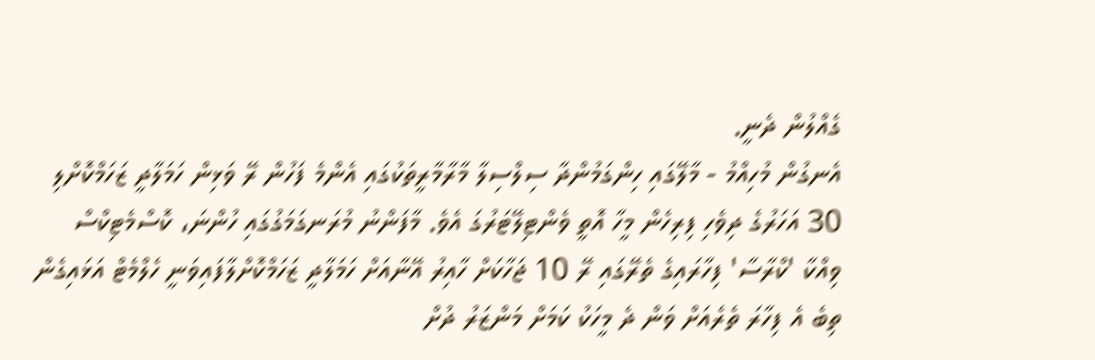ގެއްލުން ދެނީ.
އެނގުން މުހިއްމު - މާލޭގައި ހިންގަމުންދާ ސިލްސިލާ މާރާމާރީތަކުގައި އެންމެ ފަހުން ރޭ ވަޅިން ހަމަލާދީ ޒަހަމްކޮށްލި 30 އަހަރުގެ ދިވެހި ފިރިހެން މީހާ އޮތީ ވެންޓިލޭޓަރުގަ އެވެ. މާފަންނު މުރަނގަމަގުގައި ހުންނަ، ކޮސްމެޓިކްސް ވިއްކާ 'ކްރާސާ' ފިހާރައިގެ ތެރޭގައި ރޭ 10 ޖަހާކަށް ހާއިރު އޭނާއަށް ހަމަލާދީ ޒަހަމްކޮށްލާފައިވަނީ ހެލްމެޓް އަޅައިގެން ތިބެ އެ ފިހާރަ ތެރެއަށް ވަން ދެ މީހަކު ކަމަށް މަންޒަރު ދުށް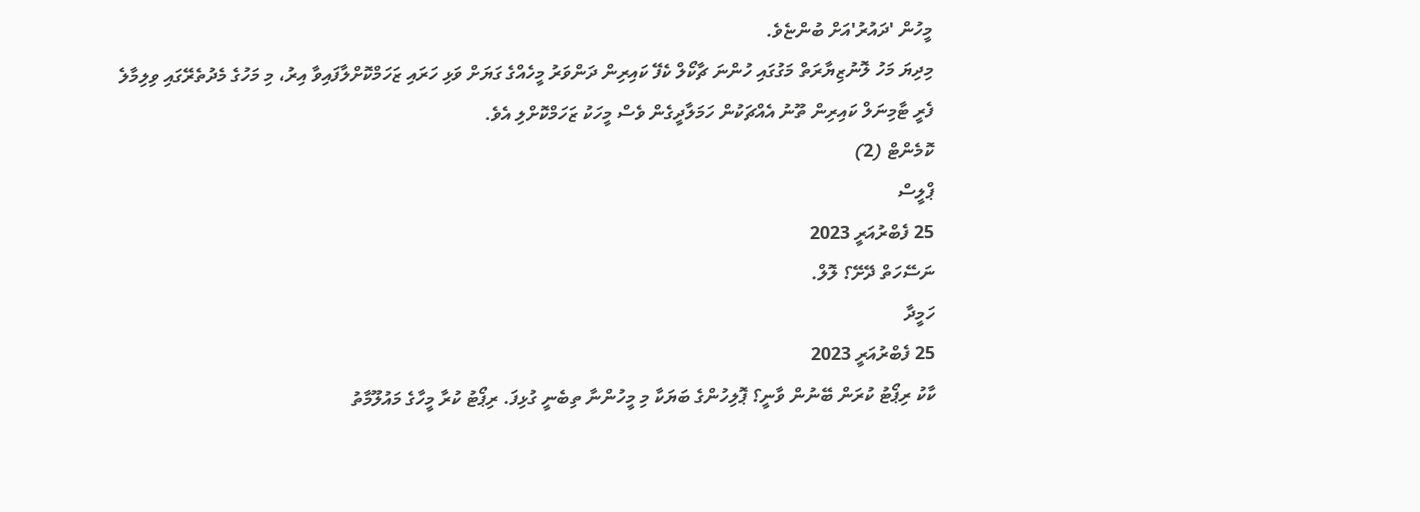މީހުން 'ދައުރު'އަށް ބުންޏެވެ.
މިދިޔަ މަހު ލޮނުޒިޔާރަތް މަގުގައި ހުންނަ ޗާކޯލް ކެފޭ ކައިރިން ދަންވަރު މީހެއްގެ ގަޔަށް ވަޅި ހަރައި ޒަހަމްކޮށްލާފައިވާ އިރު، މި މަހުގެ މެދުތެރޭގައި ވިލިމާލެ ފެރީ ޓާމިނަލް ކައިރިން ތޫނު އެއްޗަކުން ހަމަލާދީގެން ވެސް މީހަކު ޒަހަމްކޮށްލި އެވެ.
ކޮމެންޓް (2)
ޕްލީސް
25 ފެބްރުއަރީ 2023
ނަސޭހަތް ދޭށޭ؟ ލޮލް.
ހަމީދާ
25 ފެބްރުއަރީ 2023
ކާކު ރިޕޯޓު ކުރަން ބޭނުން ވާނީ؟ ޕޮލިހުންގެ ބަޔަކާ މި މީހުންނާ ތިބެނީ ގުޅިފަ. ރިޕޯޓު ކުރާ މީހާގެ މައުލޫމާތު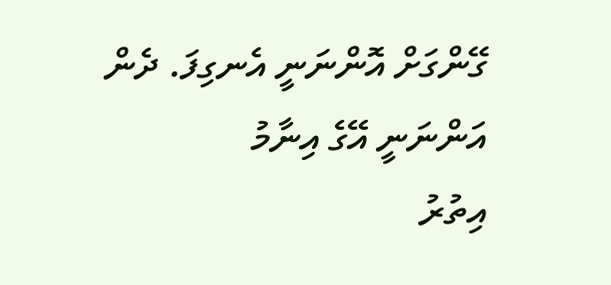ގޭންގަށް އޮންނަނީ އެނގިފަ. ދެން އަންނަނީ އޭގެ އިނާމު
އިތުރު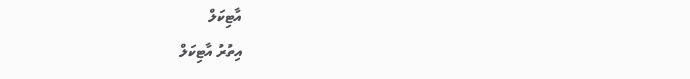އާޓިކަލް
އިތުރު އާޓިކަލް